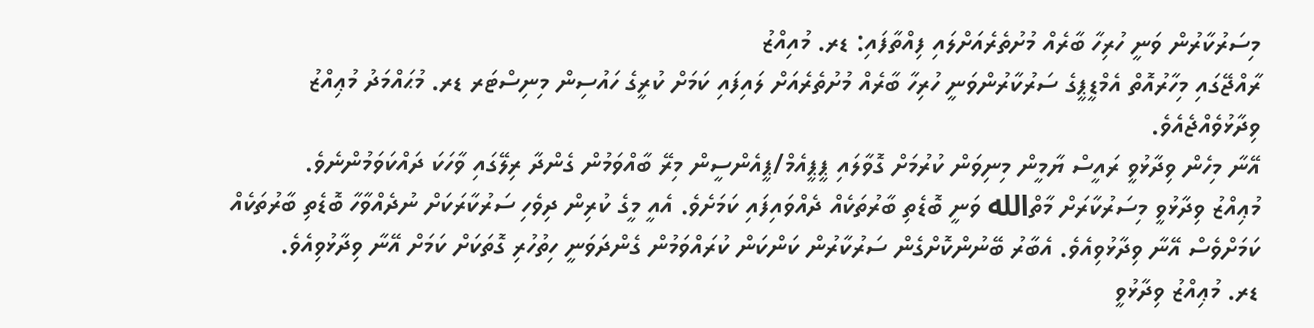މިސަރުކާރުން ވަނީ ހުރިހާ ބާރެއް މުށުތެރެއަށްލައި ފިއްތާފައި: ޑރ. މުއިއްޒު
ރާއްޖޭގައި މިހާރުއޮތް އެމްޑީޕީގެ ސަރުކާރުންވަނީ ހުރިހާ ބާރެއް މުށުތެރެއަށް ލައިފައި ކަމަށް ކުރީގެ ހައުސިން މިނިސްޓަރ ޑރ. މުޙައްމަދު މުޢިއްޒު ވިދާޅުވެއްޖެއެވެ.
އޭނާ މިހެން ވިދާޅުވީ ރައީސް ޔާމީން މިނިވަން ކުރުމަށް ގޮވާލައި ޕީޕީއެމް/ޕީއެންސީން މިރޭ ބާއްވަމުން ގެންދާ ރިލޭގައި ވާހަކަ ދައްކަވަމުންނެވެ.
މުޢިއްޒު ވިދާޅުވީ މިސަރުކާރަށް މާތްالله ވަނީ ބޮޑެތި ބާރުތަކެއް ދެއްވައިފައި ކަމަށެވެ. އެއީ މީގެ ކުރިން ދިވެހި ސަރުކާރަކަށް ނުދެއްވާހާ ބޮޑެތި ބާރުތަކެއް ކަމަށްވެސް އޭނާ ވިދާޅުވިއެވެ. އެބާރު ބޭނުންކޮށްގެން ސަރުކާރުން ކަންކަން ކުރައްވަމުން ގެންދަވަނީ ހިތުހުރި ގޮތަކަށް ކަމަށް އޭނާ ވިދާޅުވިއެވެ.
ޑރ. މުޢިއްޒު ވިދާޅުވީ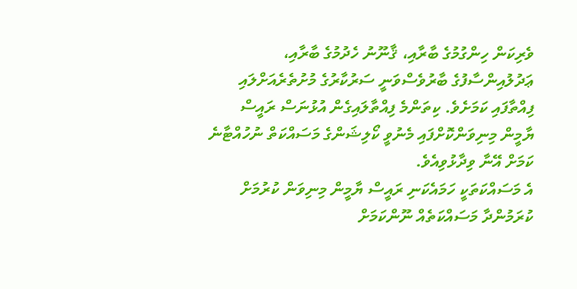ވެރިކަން ހިންގުމުގެ ބާރާއި، ޤާނޫނު ހެދުމުގެ ބާރާއި، ޢަދުލުއިންސާފުގެ ބާރުވެސްވަނީ ސަރުކާރުގެ މުށުތެރެއަށްލައި ފިއްތާފައި ކަމަށެވެ. ކިތަންމެ ފިއްތާލައިގެން އުޅުނަސް ރައީސް ޔާމީން މިނިވަންކޮށްފައި މެނުވީ ކޯލިޝަންގެ މަސައްކަތް ނުހުއްޓާނެ ކަމަށް އޭނާ ވިދާޅުވިއެވެ.
އެ މަސައްކަތަކީ ހަމައެކަނި ރައީސް ޔާމީން މިނިވަން ކުރުމަށް ކުރަމުންދާ މަސައްކަތެއް ނޫންކަމަށް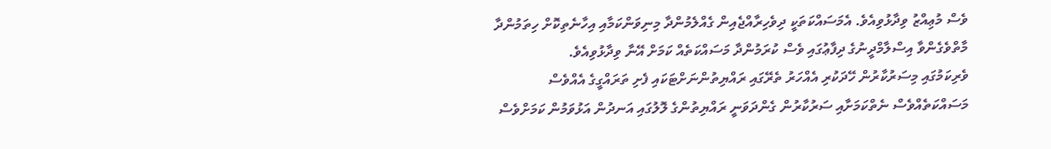ވެސް މުޢިއްޒު ވިދާޅުވިއެވެ. އެމަސައްކަތަކީ ދިވެހިރާއްޖެއިން ގެއްލެމުންދާ މިނިވަންކަމާއި އިހާނެތިކޮށް ހިތަމުންދާ މާތްވެގެންވާ އިސްލާމްދީނުގެ ދިފާޢުގައި ވެސް ކުރަމުންދާ މަސައްކަތެއް ކަމަށް އޭނާ ވިދާޅުވިއެވެ.
ވެރިކަމުގައި މިސަރުކާރުން ހޭދަކުރި އެއްހަރު ތެރޭގައި ރައްޔިތުންނަށްޓަކައި ފެށި ތަރައްގީގެ އެއްވެސް މަސައްކަތެއްވެސް ނެތްކަމަށާއި ސަރުކާރުން ގެންދަވަނީ ރައްޔިތުންގެ ލޮލުގައި އަނދުން އަޅުވަމުން ކަމަށްވެސް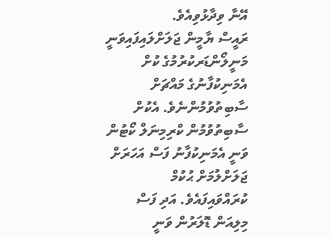އޭނާ ވިދާޅުވިއެވެ.
ރައީސް ޔާމީން ޖަލަށްލައިފައިވަނީ މަނީލޯންޑަރކުރުމުގެ ކުށް އެމަނިކުފާނުގެ މައްޗަށް ސާބިތުވުމުންނެވެ. އެކުށް ސާބިތުވުމުން ކްރިމިނަލް ކޯޓުން ވަނީ އެމަނިކުފާނު ފަސް އަހަރަށް ޖަލަށްލުމަށް ޙުކުމް ކުރައްވައިފައެވެ. އަދި ފަސް މިލިއަން ޑޮލަރުން ވަނީ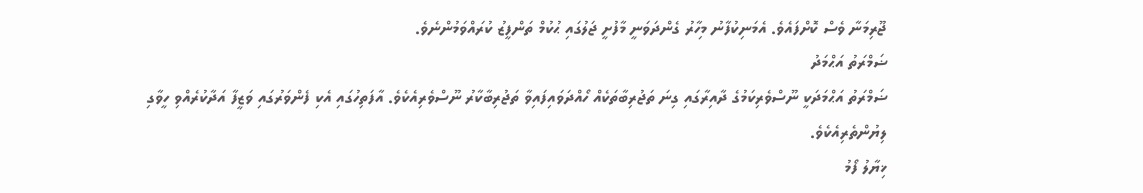ޖޫރިމަނާ ވެސް ކޮށްފައެވެ. އެމަނިކުފާނު މިހާރު ގެންދަވަނީ މާފުށީ ޖަލުގައި ޙުކުމް ތަންފީޒު ކުރައްވަމުންނެވެ.
ޟަމްރަތު އަޙްމަދު
ޟަމްރަތު އަޙްމަދަކީ ނޫސްވެރިކަމުގެ ދާއިރާގައި ގިނަ ތަޖުރިބާތަކެއް ހޯއްދަވައިފައިވާ ތަޖުރިބާކާރު ނޫސްވެރިއެކެވެ. އާފަތިހުގައި އެކި ފެންވަރުގައި ވަޒީފާ އަދާކުރެއްވި ހީވާގި ލިޔުންތެރިއެކެވެ.
ޚިޔާލު ފޯމު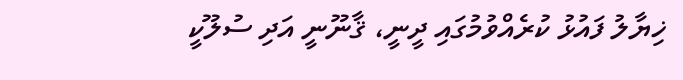ޚިޔާލު ފައުޅު ކުރެއްވުމުގައި ދީނީ، ޤާނޫނީ އަދި ސުލޫކީ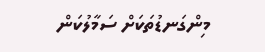މިންގަނޑުތަކަށް ސަމާލުކަން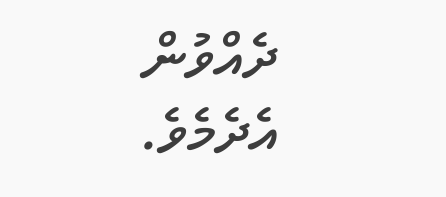ދެއްވުން އެދެމެވެ.